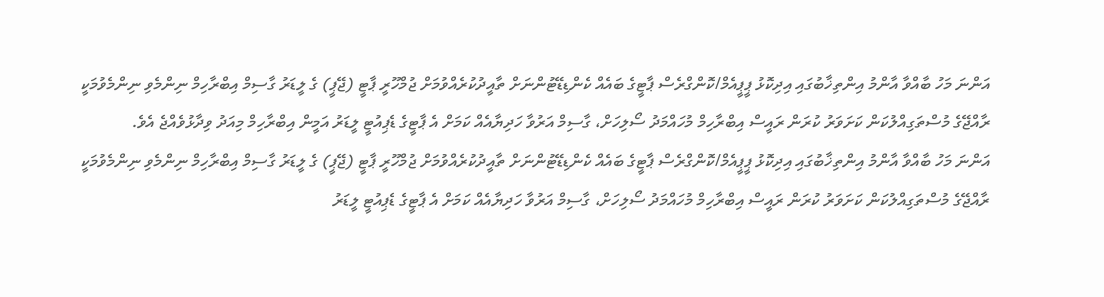އަންނަ މަހު ބާއްވާ އާންމު އިންތިޚާބުގައި އިދިކޮޅު ޕީޕީއެމް/ކޮންގްރެސް ޕާޓީގެ ބައެއް ކެންޑިޑޭޓުންނަށް ތާއީދުކުރެއްވުމަށް ޖުމްހޫރީ ޕާޓީ (ޖޭޕީ) ގެ ލީޑަރު ގާސިމް އިބްރާހިމް ނިންމެވި ނިންމެވުމަކީ ރާއްޖޭގެ މުސްތަގިއްލުކަން ކަށަވަރު ކުރަން ރައީސް އިބްރާހިމް މުހައްމަދު ސޯލިހަށް، ގާސިމް އަރުވާ ހަދިޔާއެއް ކަމަށް އެ ޕާޓީގެ ޑެޕިއުޓީ ލީޑަރު އަމީން އިބްރާހިމް މިއަދު ވިދާޅުވެއްޖެ އެވެ.
އަންނަ މަހު ބާއްވާ އާންމު އިންތިޚާބުގައި އިދިކޮޅު ޕީޕީއެމް/ކޮންގްރެސް ޕާޓީގެ ބައެއް ކެންޑިޑޭޓުންނަށް ތާއީދުކުރެއްވުމަށް ޖުމްހޫރީ ޕާޓީ (ޖޭޕީ) ގެ ލީޑަރު ގާސިމް އިބްރާހިމް ނިންމެވި ނިންމެވުމަކީ ރާއްޖޭގެ މުސްތަގިއްލުކަން ކަށަވަރު ކުރަން ރައީސް އިބްރާހިމް މުހައްމަދު ސޯލިހަށް، ގާސިމް އަރުވާ ހަދިޔާއެއް ކަމަށް އެ ޕާޓީގެ ޑެޕިއުޓީ ލީޑަރު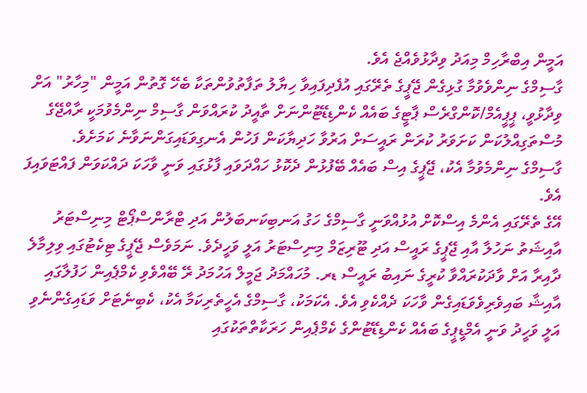އަމީން އިބްރާހިމް މިއަދު ވިދާޅުވެއްޖެ އެވެ.
ގާސިމްގެ ނިންވެވުމާ ގުޅިގެން ޖޭޕީގެ ތެރޭގައި އުފެދިފައިވާ ހިޔާލު ތަފާތުވުންތަކާ ބެހޭ ގޮތުން އަމީން "މިހާރު" އަށް ވިދާޅުވީ، ޕީޕީއެމް/ކޮންގްރެސް ޕާޓީގެ ބައެއް ކެންޑިޑޭޓުންނަށް ތާއީދު ކުރައްވަން ގާސިމް ނިންމެވުމަކީ ރާއްޖޭގެ މުސްތަގިއްލުކަން ކަށަވަރު ކުރަން ރައީސަށް އަރުވާ ހަދިޔާކަން ފަހުން އެނގިވަޑައިގަންނަވާނެ ކަމަށެވެ.
ގާސިމްގެ ނިންމެވުމާ އެކު، ޖޭޕީގެ އިސް ބައެއް ބޭފުޅުން ދެކޮޅު ހައްދަވައި ފާޅުގައި ވަނީ ވާހަކަ ދައްކަވަން ފައްޓަވައިފަ އެވެ.
އޭގެ ތެރޭގައި އެންމެ އިސްކޮށް އުޅުއްވަނީ ގާސިމްގެ ހަގު އަނބިކަނބަލުން އަދި ޓްރާންސްޕޯޓް މިނިސްޓަރު އާއިޝަތު ނަހުލާ އާއި ޖޭޕީގެ ރައީސް އަދި ޓޫރިޒަމް މިނިސްޓަރު އަލީ ވަހީދެވެ. ނަމަވެސް ޖޭޕީގެ ޓިކެޓުގައި ވިލިމާލެ ދާއިރާ އަށް ވާދަކުރައްވާ ކުރީގެ ނައިބު ރައީސް ޑރ. މުހައްމަދު ޖަމީލް އަހުމަދު ރޭ ބޭއްވެވި ކެމްޕެއިން ހަފުލާގައި އާއިޝާ ބައިވެރިވެވަޑައިގެން ވާހަކަ ދެއްކެވި އެވެ. އެކަމަކު، ގާސިމްގެ އެހީތެރިކަމާ އެކު، ކެބިނެޓަށް ވަޑައިގެންނެވި އަލީ ވަހީދު ވަނީ އެމްޑީޕީގެ ބައެއް ކެންޑިޑޭޓުންގެ ކެމްޕެއިން ހަރަކާތްތަކުގައި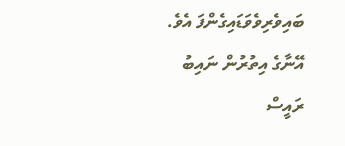ބައިވެރިވެވަޑައިގެންފަ އެވެ. އޭނާގެ އިތުރުން ނައިބު ރައީސް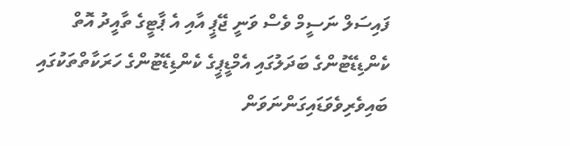ފައިސަލް ނަސީމް ވެސް ވަނީ ޖޭޕީ އާއި އެ ޕާޓީގެ ތާއީދު އޮތް ކެންޑިޑޭޓުންގެ ބަދަލުގައި އެމްޑީޕީގެ ކެންޑިޑޭޓުންގެ ހަރަކާތްތަކުގައި ބައިވެރިވެވަޑައިގަންނަވަން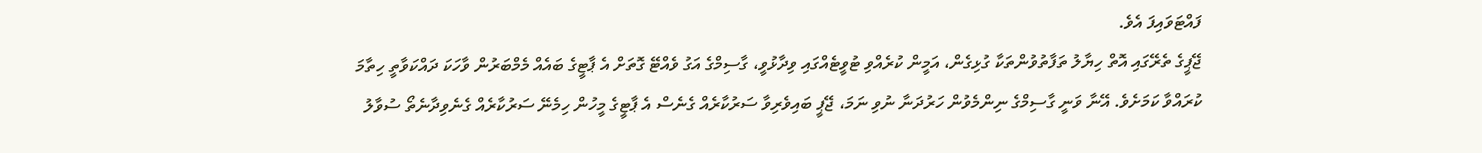ފައްޓަވައިފަ އެވެ.
ޖޭޕީގެ ތެރޭގައި އޮތް ހިޔާލު ތަފާތުވުންތަކާ ގުޅިގެން، އަމީން ކުރެއްވި ޓުވީޓެއްގައި ވިދާޅުވީ، ގާސިމްގެ އަގު ވެއްޓޭ ގޮތަށް އެ ޕާޓީގެ ބައެއް މެމްބަރުން ވާހަކަ ދައްކަވާތީ ހިތާމަ ކުރައްވާ ކަމަށެވެ. އޭނާ ވަނީ ގާސިމްގެ ނިންމެވުން ހަރުދަނާ ނުވި ނަމަ، ޖޭޕީ ބައިވެރިވާ ސަރުކާރެއް ގެނެސް އެ ޕާޓީގެ މީހުން ހިމެނޭ ސަރުކާރެއް ގެނެވިދާނެތޯ ސުވާލު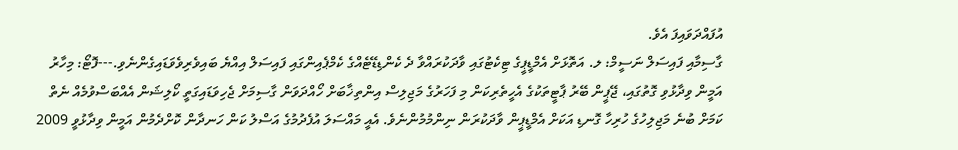އުފައްދަވައިފަ އެވެ.
ގާސިމާއި ފައިސަލް ނަސީމް: ލ. އަތޮޅަށް އެމްޑީޕީގެ ޓިކެޓުގައި ވާދަކުރައްވާ ދެ ކެންޑިޑޭޓެއްގެ ކެމްޕެއިންގައި ފައިސަލް އިއްޔެ ބައިވެރިވެވަޑައިގެންނެވި.---ފޮޓޯ: މިހާރު
އަމީން ވިދާޅުވި ގޮތުގައި، ޖޭޕީން ބޭރު ޕާޓީތަކުގެ އެހީތެރިކަން މި ފަހަރުގެ މަޖިލިސް އިންތިޚާބަށް ހޯއްދަވަން ގާސިމަށް ޖެހިވަޑައިގަތީ ކޯލިޝަން އެއްބަސްވުމެއް ނެތް ކަމަށް ބުނެ މަޖިލިހުގެ ހުރިހާ ގޮނޑި އަކަށް އެމްޑީޕީން ވާދަކުރަން ނިންމުމުންނެވެ. އެއީ މައްސަލަ އުފެދުމުގެ އަސްލު ކަން ހަނދާން ކޮށްދެމުން އަމީން ވިދާޅުވީ 2009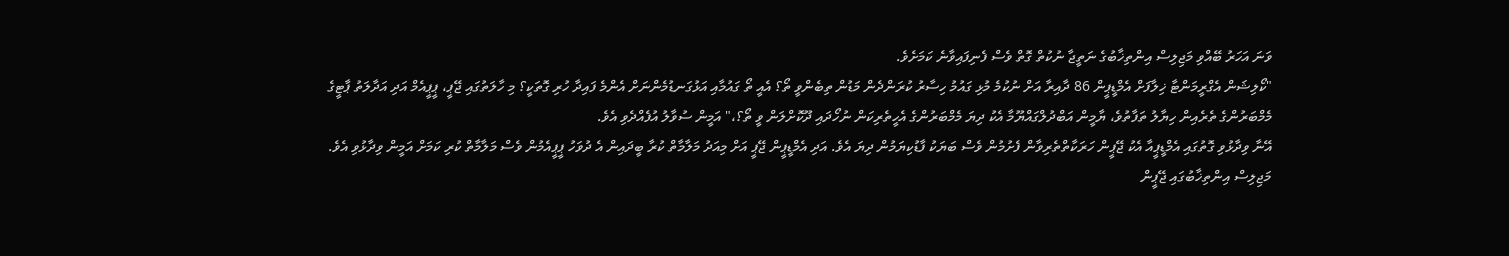ވަނަ އަހަރު ބޭއްވި މަޖިލިސް އިންތިޚާބުގެ ނަތީޖާ ނުކުތް ގޮތް ވެސް ފެނިފައިވާނެ ކަމަށެވެ.
"ކޯލިޝަން އެގްރީމަންޓާ ޚިލާފަށް އެމްޑީޕީން 86 ދާއިރާ އަށް ނުކުމެ މުޅި ގައުމު ހިސާރު ކުރަންދެން މަޑުން ތިބެންވީ ތޯ؟ އެއީ ތޯ ގައުމާއި އަޅުގަނޑުމެންނަށް އެންމެ ފައިދާ ހުރި ގޮތަކީ؟ މި ހާލަތުގައި ޖޭޕީ، ޕީޕީއެމް އަދި އަދާލަތު ޕާޓީގެ މެމްބަރުންގެ ތެރެއިން ހިޔާލު ތަފާތުވެ، ޔާމީން އަބްދުލްގައްޔޫމާ އެކު ދިޔަ މެމްބަރުންގެ އެހީތެރިކަން ނުހޯދައި ދޫކޮށްލަން ވީ ތޯ؟،" އަމީން ސުވާލު އުފެއްދެވި އެވެ.
އޭނާ ވިދާޅުވި ގޮތުގައި އެމްޑީޕީއާ އެކު ޖޭޕީން ހަރަކާތްތެރިވާން ފެށުމުން ވެސް ބަޔަކު ފާޑުކިޔަމުން ދިޔަ އެވެ. އަދި އެމްޑީޕީން ޖޭޕީ އަށް މިއަދު މަލާމާތް ކުރާ ބީދައިން އެ ދުވަހު ޕީޕީއެމުން ވެސް މަލާމާތް ކުރި ކަމަށް އަމީން ވިދާޅުވި އެވެ.
މަޖިލިސް އިންތިޚާބުގައި ޖޭޕީން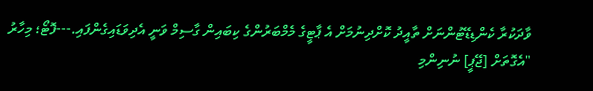ވާދަކުރާ ކެންޑިޑޭޓުންނަށް ތާއީދު ކޮށްދިނުމަށް އެ ޕާޓީގެ މެމްބަރުންގެ ކިބައިން ގާސިމް ވަނީ އެދިވަޑައިގެންފައި.---ފޮޓޯ؛ މިހާރު
"އެގޮތަށް [ޖޭޕީ] ނުނިންމި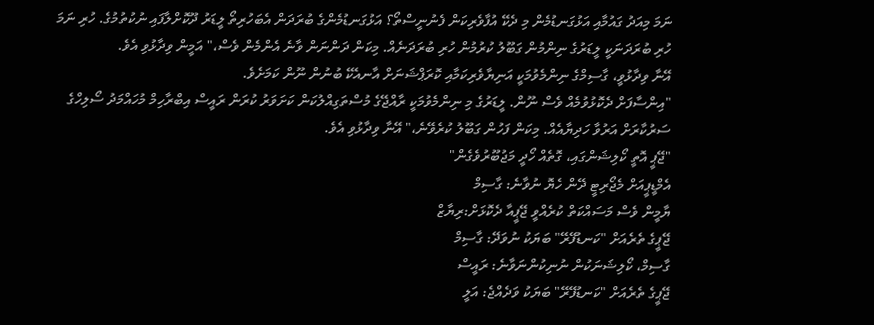ނަމަ މިއަދު ގައުމާއި އަޅުގަނޑުމެން މި ދެކޭ އުފާވެރިކަން ފެނުނީސްތޯ؟ އަޅުގަނޑުމެންގެ ބުރަދަން އެބަހުރިތޯ ލީޑަރު ދޫކޮށްލާފައި ނުކުތުމުގެ. ހުރި ނަމަ ހުރި ބުރަދަނަކީ ލީޑަރުގެ ނިންމުން ގަބޫލު ކުރުމުން ހުރި ބުރަދަނެއް. މިކަން ދަންނަން ވާނެ އެންމެން ވެސް،" އަމީން ވިދާޅުވި އެވެ.
އޭނާ ވިދާޅުވީ، ގާސިމްގެ ނިންމެވުމަކީ އަނިޔާވެރިކަމާއި ކޮރަޕްޝަނަށް އާނއެކޭ ބުނުން ނޫން ކަމަށެވެ.
"އިންސާފަށް ދެކޮޅުވުމެއް ވެސް ނޫން. ލީޑަރުގެ މި ނިންމެވުމަކީ ރާއްޖޭގެ މުސްތަގިއްލުކަން ކަށަވަރު ކުރަން ރައީސް އިބްރާހިމް މުހައްމަދު ސޯލިހްގެ ސަރުކާރަށް އަރުވާ ހަދިޔާއެއް. މިކަން ފަހުން ގަބޫލު ކުރެވޭނެ،" އޭނާ ވިދާޅުވި އެވެ.
"ޖޭޕީ އޮތީ ކޯލިޝަންގައި، ގޮތެއް ހޯދީ މަޖުބޫރުވެގެން"
އެމްޑީޕީއަށް މެޖޯރިޓީ ދޭން ހެޔޮ ނުވާނެ: ގާސިމް
ޔާމީން ވެސް މަސައްކަތް ކުރެއްވީ ޖޭޕީއާ ދެކޮޅަށް:ރިޔާޒް
ޖޭޕީގެ ތެރެއަށް "ކަނޑުފޭރޭ" ބަޔަކު ނުވަދޭ: ގާސިމް
ގާސިމް، ކޯލިޝަނަކުން ނުނިކުންނަވާނެ: ރައީސް
ޖޭޕީގެ ތެރެއަށް "ކަނޑުފޭރޭ" ބަޔަކު ވަދެއްޖެ: އަލީ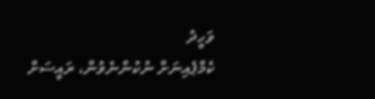ވަހީދު
ކެމްޕެއިނަށް ނުކުންނެވުން، ރައީސަށް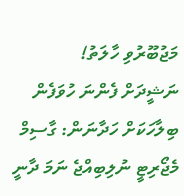މަޖުބޫރުވި ހާލަތު!
ނަޝީދަށް ފެންނަ ހުވަފެން ބިލާހަކަށް ހަދާނަން: ގާސިމް
މެޖޯރިޓީ ނުލިބިއްޖެ ނަމަ ދާނީ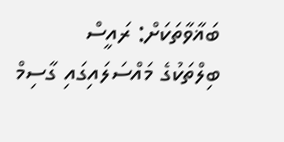ބަޣާވާތަކަށް: ރައީސް
ބިލްތަކުގެ މައްސަލައިގައި ގާސިމް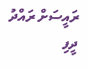ރައީސަށް ރައްދު ދީފި